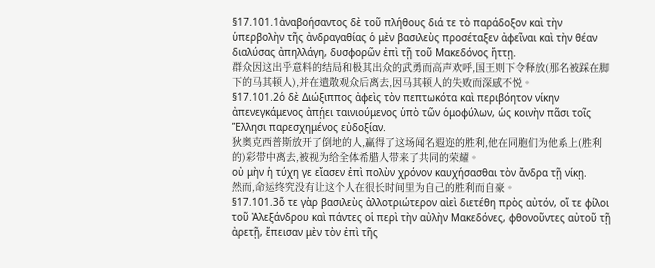§17.101.1ἀναβοήσαντος δὲ τοῦ πλήθους διά τε τὸ παράδοξον καὶ τὴν ὑπερβολὴν τῆς ἀνδραγαθίας ὁ μὲν βασιλεὺς προσέταξεν ἀφεῖναι καὶ τὴν θέαν διαλύσας ἀπηλλάγη, δυσφορῶν ἐπὶ τῇ τοῦ Μακεδόνος ἥττῃ.
群众因这出乎意料的结局和极其出众的武勇而高声欢呼,国王则下令释放(那名被踩在脚下的马其顿人),并在遣散观众后离去,因马其顿人的失败而深感不悦。
§17.101.2ὁ δὲ Διώξιππος ἀφεὶς τὸν πεπτωκότα καὶ περιβόητον νίκην ἀπενεγκάμενος ἀπῄει ταινιούμενος ὑπὸ τῶν ὁμοφύλων, ὡς κοινὴν πᾶσι τοῖς Ἕλλησι παρεσχημένος εὐδοξίαν.
狄奥克西普斯放开了倒地的人,赢得了这场闻名遐迩的胜利,他在同胞们为他系上(胜利的)彩带中离去,被视为给全体希腊人带来了共同的荣耀。
οὐ μὴν ἡ τύχη γε εἴασεν ἐπὶ πολὺν χρόνον καυχήσασθαι τὸν ἄνδρα τῇ νίκῃ.
然而,命运终究没有让这个人在很长时间里为自己的胜利而自豪。
§17.101.3ὅ τε γὰρ βασιλεὺς ἀλλοτριώτερον αἰεὶ διετέθη πρὸς αὐτόν, οἵ τε φίλοι τοῦ Ἀλεξάνδρου καὶ πάντες οἱ περὶ τὴν αὐλὴν Μακεδόνες, φθονοῦντες αὐτοῦ τῇ ἀρετῇ, ἔπεισαν μὲν τὸν ἐπὶ τῆς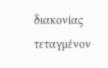διακονίας τεταγμένον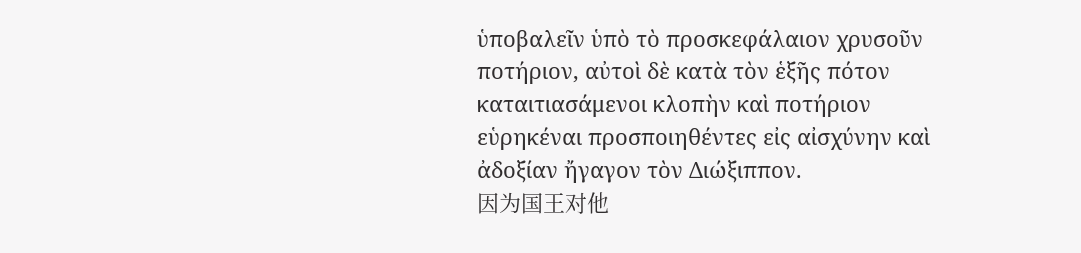ὑποβαλεῖν ὑπὸ τὸ προσκεφάλαιον χρυσοῦν ποτήριον, αὐτοὶ δὲ κατὰ τὸν ἑξῆς πότον καταιτιασάμενοι κλοπὴν καὶ ποτήριον εὑρηκέναι προσποιηθέντες εἰς αἰσχύνην καὶ ἀδοξίαν ἤγαγον τὸν Διώξιππον.
因为国王对他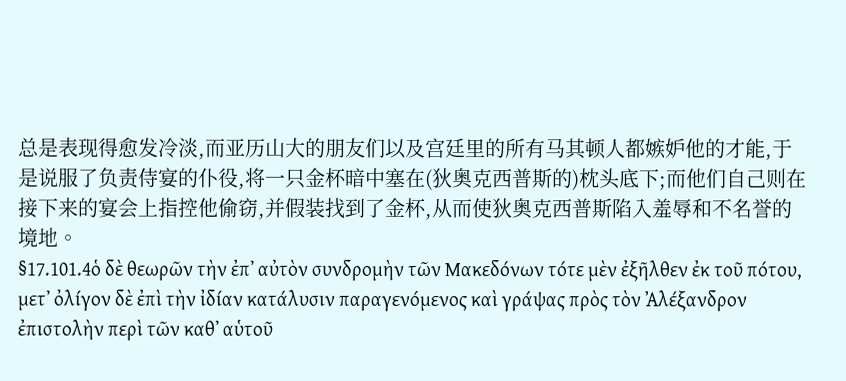总是表现得愈发冷淡,而亚历山大的朋友们以及宫廷里的所有马其顿人都嫉妒他的才能,于是说服了负责侍宴的仆役,将一只金杯暗中塞在(狄奥克西普斯的)枕头底下;而他们自己则在接下来的宴会上指控他偷窃,并假装找到了金杯,从而使狄奥克西普斯陷入羞辱和不名誉的境地。
§17.101.4ὁ δὲ θεωρῶν τὴν ἐπʼ αὐτὸν συνδρομὴν τῶν Μακεδόνων τότε μὲν ἐξῆλθεν ἐκ τοῦ πότου, μετʼ ὀλίγον δὲ ἐπὶ τὴν ἰδίαν κατάλυσιν παραγενόμενος καὶ γράψας πρὸς τὸν Ἀλέξανδρον ἐπιστολὴν περὶ τῶν καθʼ αὑτοῦ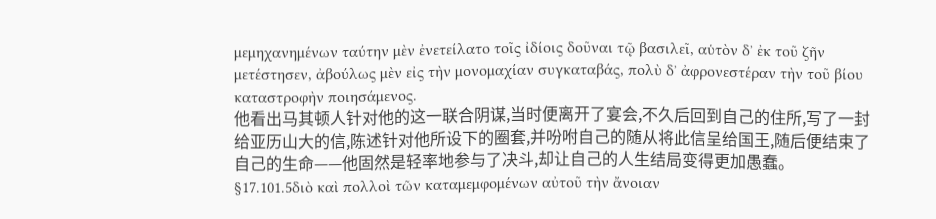μεμηχανημένων ταύτην μὲν ἐνετείλατο τοῖς ἰδίοις δοῦναι τῷ βασιλεῖ, αὑτὸν δʼ ἐκ τοῦ ζῆν μετέστησεν, ἀβούλως μὲν εἰς τὴν μονομαχίαν συγκαταβάς, πολὺ δʼ ἀφρονεστέραν τὴν τοῦ βίου καταστροφὴν ποιησάμενος.
他看出马其顿人针对他的这一联合阴谋,当时便离开了宴会,不久后回到自己的住所,写了一封给亚历山大的信,陈述针对他所设下的圈套,并吩咐自己的随从将此信呈给国王,随后便结束了自己的生命——他固然是轻率地参与了决斗,却让自己的人生结局变得更加愚蠢。
§17.101.5διὸ καὶ πολλοὶ τῶν καταμεμφομένων αὐτοῦ τὴν ἄνοιαν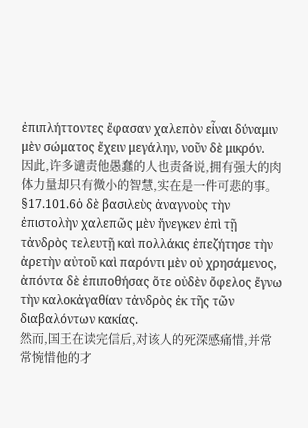ἐπιπλήττοντες ἔφασαν χαλεπὸν εἶναι δύναμιν μὲν σώματος ἔχειν μεγάλην, νοῦν δὲ μικρόν.
因此,许多谴责他愚蠢的人也责备说,拥有强大的肉体力量却只有微小的智慧,实在是一件可悲的事。
§17.101.6ὁ δὲ βασιλεὺς ἀναγνοὺς τὴν ἐπιστολὴν χαλεπῶς μὲν ἤνεγκεν ἐπὶ τῇ τἀνδρὸς τελευτῇ καὶ πολλάκις ἐπεζήτησε τὴν ἀρετὴν αὐτοῦ καὶ παρόντι μὲν οὐ χρησάμενος, ἀπόντα δὲ ἐπιποθήσας ὅτε οὐδὲν ὄφελος ἔγνω τὴν καλοκἀγαθίαν τἀνδρὸς ἐκ τῆς τῶν διαβαλόντων κακίας.
然而,国王在读完信后,对该人的死深感痛惜,并常常惋惜他的才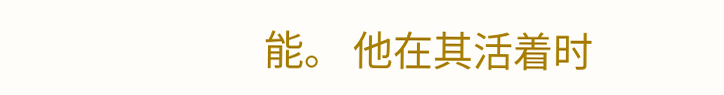能。 他在其活着时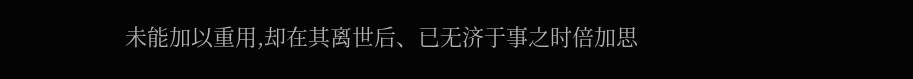未能加以重用,却在其离世后、已无济于事之时倍加思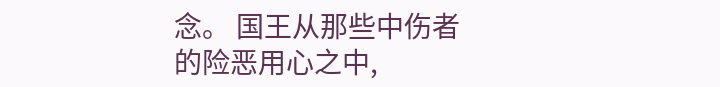念。 国王从那些中伤者的险恶用心之中,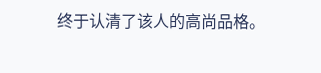终于认清了该人的高尚品格。